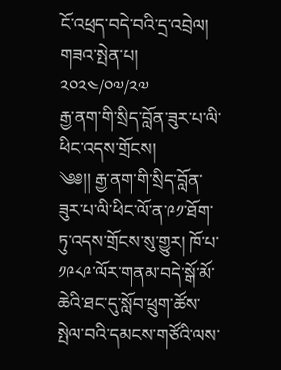ངོ་འཕྲད་བདེ་བའི་དྲ་འབྲེལ།
གཟའ་སྤེན་པ། ༢༠༢༤/༠༧/༢༧
རྒྱ་ནག་གི་སྲིད་བློན་ཟུར་པ་ལི་ཕིང་འདས་གྲོངས།
༄༅།། རྒྱ་ནག་གི་སྲིད་བློན་ཟུར་པ་ལི་ཕིང་ལོ་ན་༩༡་ཐོག་ཏུ་འདས་གྲོངས་སུ་གྱུར། ཁོ་པ་༡༩༨༩་ལོར་གནམ་བདེ་སྒོ་མོ་ཆེའི་ཐང་དུ་སློབ་ཕྲུག་ཚོས་སྤེལ་བའི་དམངས་གཙོའི་ལས་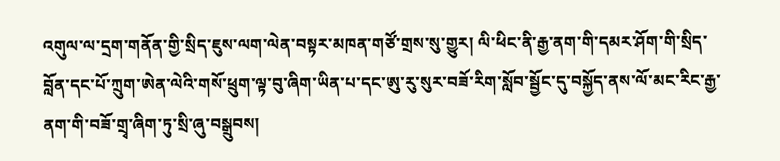འགུལ་ལ་དྲག་གནོན་གྱི་སྲིད་ཇུས་ལག་ལེན་བསྟར་མཁན་གཙོ་གྲས་སུ་གྱུར། ལི་ཕིང་ནི་རྒྱ་ནག་གི་དམར་ཤོག་གི་སྲིད་བློན་དང་པོ་ཀྲུག་ཨེན་ལེའི་གསོ་ཕྲུག་ལྟ་བུ་ཞིག་ཡིན་པ་དང་ཨུ་རུ་སུར་བཟོ་རིག་སློབ་སྦྱོང་དུ་བསྐྱོད་ནས་ལོ་མང་རིང་རྒྱ་ནག་གི་བཟོ་གྲྭ་ཞིག་ཏུ་སྲི་ཞུ་བསྒྲུབས།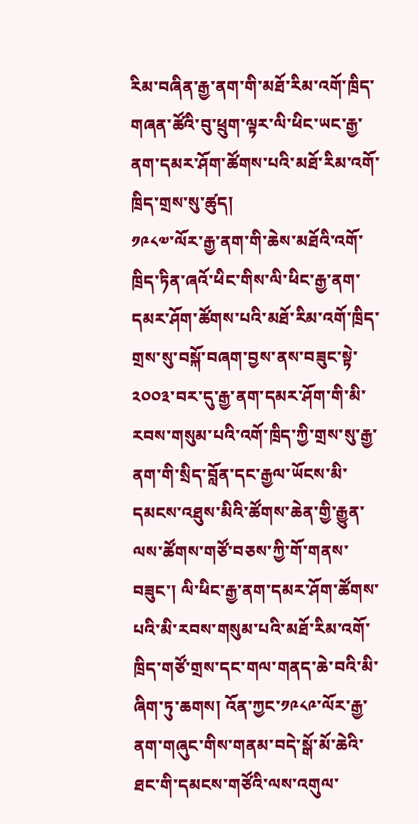རིམ་བཞིན་རྒྱ་ནག་གི་མཐོ་རིམ་འགོ་ཁྲིད་གཞན་ཚོའི་བུ་ཕྲུག་ལྟར་ལི་ཕིང་ཡང་རྒྱ་ནག་དམར་ཤོག་ཚོགས་པའི་མཐོ་རིམ་འགོ་ཁྲིད་གྲས་སུ་ཚུད།
༡༩༨༧་ལོར་རྒྱ་ནག་གི་ཆེས་མཐོའི་འགོ་ཁྲིད་ཏིན་ཞའོ་ཕིང་གིས་ལི་ཕིང་རྒྱ་ནག་དམར་ཤོག་ཚོགས་པའི་མཐོ་རིམ་འགོ་ཁྲིད་གྲས་སུ་བསྐོ་བཞག་བྱས་ནས་བཟུང་སྟེ་༢༠༠༣་བར་དུ་རྒྱ་ནག་དམར་ཤོག་གི་མི་རབས་གསུམ་པའི་འགོ་ཁྲིད་ཀྱི་གྲས་སུ་རྒྱ་ནག་གི་སྲིད་བློན་དང་རྒྱལ་ཡོངས་མི་དམངས་འཐུས་མིའི་ཚོགས་ཆེན་གྱི་རྒྱུན་ལས་ཚོགས་གཙོ་བཅས་ཀྱི་གོ་གནས་བཟུང་། ལི་ཕིང་རྒྱ་ནག་དམར་ཤོག་ཚོགས་པའི་མི་རབས་གསུམ་པའི་མཐོ་རིམ་འགོ་ཁྲིད་གཙོ་གྲས་དང་གལ་གནད་ཆེ་བའི་མི་ཞིག་ཏུ་ཆགས། འོན་ཀྱང་༡༩༨༩་ལོར་རྒྱ་ནག་གཞུང་གིས་གནམ་བདེ་སྒོ་མོ་ཆེའི་ཐང་གི་དམངས་གཙོའི་ལས་འགུལ་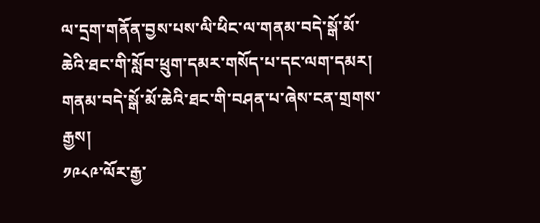ལ་དྲག་གནོན་བྱས་པས་ལི་ཕིང་ལ་གནམ་བདེ་སྒོ་མོ་ཆེའི་ཐང་གི་སློབ་ཕྲུག་དམར་གསོད་པ་དང་ལག་དམར། གནམ་བདེ་སྒོ་མོ་ཆེའི་ཐང་གི་བཤན་པ་ཞེས་ངན་གྲགས་རྒྱས།
༡༩༨༩་ལོར་རྒྱ་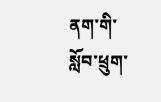ནག་གི་སློབ་ཕྲུག་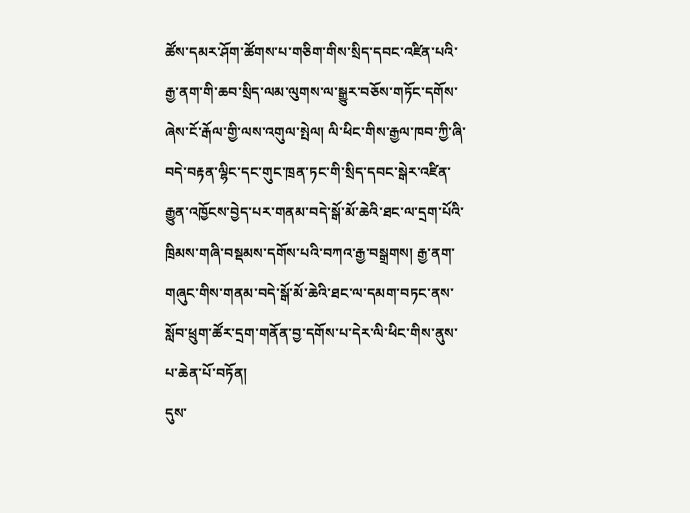ཚོས་དམར་ཤོག་ཚོགས་པ་གཅིག་གིས་སྲིད་དབང་འཛིན་པའི་རྒྱ་ནག་གི་ཆབ་སྲིད་ལམ་ལུགས་ལ་སྒྱུར་བཅོས་གཏོང་དགོས་ཞེས་ངོ་རྒོལ་གྱི་ལས་འགུལ་སྤེལ། ལི་ཕིང་གིས་རྒྱལ་ཁབ་ཀྱི་ཞི་བདེ་བརྟན་ལྷིང་དང་གུང་ཁྲན་ཏང་གི་སྲིད་དབང་སྒེར་འཛིན་རྒྱུན་འཁྱོངས་བྱེད་པར་གནམ་བདེ་སྒོ་མོ་ཆེའི་ཐང་ལ་དྲག་པོའི་ཁྲིམས་གཞི་བསྡམས་དགོས་པའི་བཀའ་རྒྱ་བསྒྲགས། རྒྱ་ནག་གཞུང་གིས་གནམ་བདེ་སྒོ་མོ་ཆེའི་ཐང་ལ་དམག་བཏང་ནས་སློབ་ཕྲུག་ཚོར་དྲག་གནོན་བྱ་དགོས་པ་དེར་ལི་ཕིང་གིས་ནུས་པ་ཆེན་པོ་བཏོན།
དུས་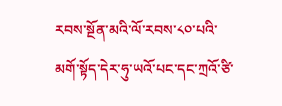རབས་སྔོན་མའི་ལོ་རབས་༨༠་པའི་མགོ་སྟོད་དེར་ཧུ་ཡའོ་པང་དང་ཀྲའོ་ཙི་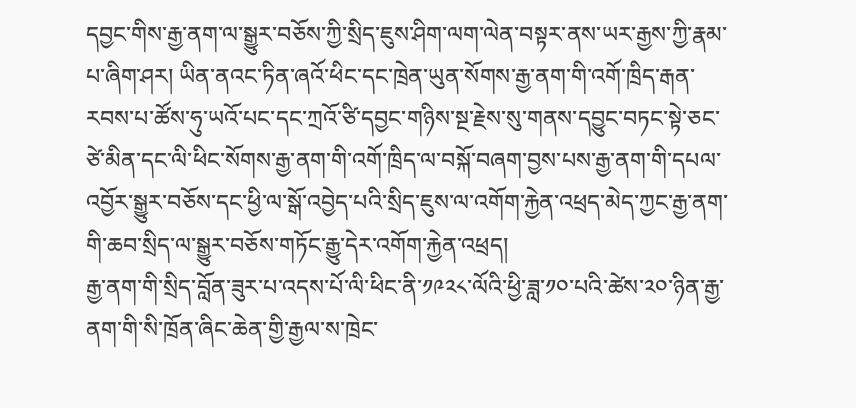དབྱང་གིས་རྒྱ་ནག་ལ་སྒྱུར་བཅོས་ཀྱི་སྲིད་ཇུས་ཤིག་ལག་ལེན་བསྟར་ནས་ཡར་རྒྱས་ཀྱི་རྣམ་པ་ཞིག་ཤར། ཡིན་ནའང་ཏིན་ཞའོ་ཕིང་དང་ཁྲེན་ཡུན་སོགས་རྒྱ་ནག་གི་འགོ་ཁྲིད་རྒན་རབས་པ་ཚོས་ཧུ་ཡའོ་པང་དང་ཀྲའོ་ཙི་དབྱང་གཉིས་སྔ་རྗེས་སུ་གནས་དབྱུང་བཏང་སྟེ་ཅང་ཙེ་མིན་དང་ལི་ཕིང་སོགས་རྒྱ་ནག་གི་འགོ་ཁྲིད་ལ་བསྐོ་བཞག་བྱས་པས་རྒྱ་ནག་གི་དཔལ་འབྱོར་སྒྱུར་བཅོས་དང་ཕྱི་ལ་སྒོ་འབྱེད་པའི་སྲིད་ཇུས་ལ་འགོག་རྐྱེན་འཕྲད་མེད་ཀྱང་རྒྱ་ནག་གི་ཆབ་སྲིད་ལ་སྒྱུར་བཅོས་གཏོང་རྒྱུ་དེར་འགོག་རྐྱེན་འཕྲད།
རྒྱ་ནག་གི་སྲིད་བློན་ཟུར་པ་འདས་པོ་ལི་ཕིང་ནི་༡༩༢༨་ལོའི་ཕྱི་ཟླ་༡༠་པའི་ཚེས་༢༠་ཉིན་རྒྱ་ནག་གི་སི་ཁྲོན་ཞིང་ཆེན་གྱི་རྒྱལ་ས་ཁྲེང་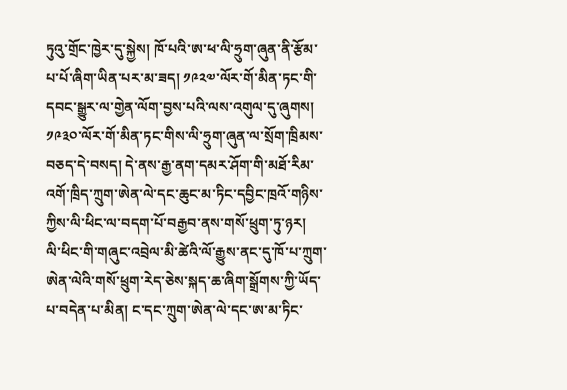ཏུའུ་གྲོང་ཁྱེར་དུ་སྐྱེས། ཁོ་པའི་ཨ་ཕ་ལི་ཧྲུག་ཞུན་ནི་རྩོམ་པ་པོ་ཞིག་ཡིན་པར་མ་ཟད། ༡༩༢༧་ལོར་གོ་མིན་ཏང་གི་དབང་སྒྱུར་ལ་གྱེན་ལོག་བྱས་པའི་ལས་འགུལ་དུ་ཞུགས། ༡༩༣༠་ལོར་གོ་མིན་ཏང་གིས་ལི་ཧྲུག་ཞུན་ལ་སྲོག་ཁྲིམས་བཅད་དེ་བསད། དེ་ནས་རྒྱ་ནག་དམར་ཤོག་གི་མཐོ་རིམ་འགོ་ཁྲིད་ཀྲུག་ཨེན་ལེ་དང་ཆུང་མ་ཏིང་དབྱིང་ཁྲའོ་གཉིས་ཀྱིས་ལི་ཕིང་ལ་བདག་པོ་བརྒྱབ་ནས་གསོ་ཕྲུག་ཏུ་ཉར།
ལི་ཕིང་གི་གཞུང་འབྲེལ་མི་ཚེའི་ལོ་རྒྱུས་ནང་དུ་ཁོ་པ་ཀྲུག་ཨེན་ལེའི་གསོ་ཕྲུག་རེད་ཅེས་སྐད་ཆ་ཞིག་སྒྲོགས་ཀྱི་ཡོད་པ་བདེན་པ་མིན། ང་དང་ཀྲུག་ཨེན་ལེ་དང་ཨ་མ་ཏིང་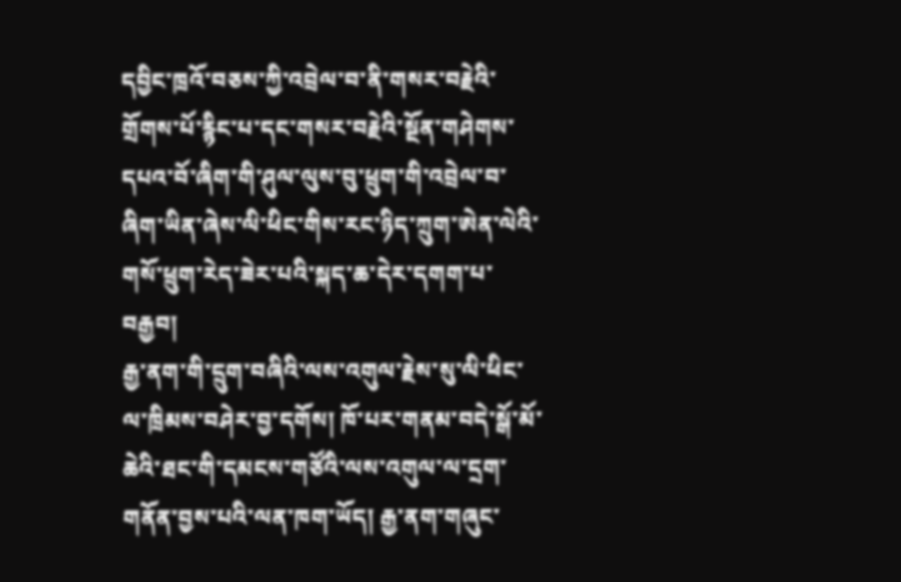དབྱིང་ཁྲའོ་བཅས་ཀྱི་འབྲེལ་བ་ནི་གསར་བརྗེའི་གྲོགས་པོ་རྙིང་པ་དང་གསར་བརྗེའི་སྔོན་གཤེགས་དཔའ་བོ་ཞིག་གི་ཤུལ་ལུས་བུ་ཕྲུག་གི་འབྲེལ་བ་ཞིག་ཡིན་ཞེས་ལི་ཕིང་གིས་རང་ཉིད་ཀྲུག་ཨེན་ལེའི་གསོ་ཕྲུག་རེད་ཟེར་པའི་སྐད་ཆ་དེར་དགག་པ་བརྒྱབ།
རྒྱ་ནག་གི་དྲུག་བཞིའི་ལས་འགུལ་རྗེས་སུ་ལི་ཕིང་ལ་ཁྲིམས་བཤེར་བྱ་དགོས། ཁོ་པར་གནམ་བདེ་སྒོ་མོ་ཆེའི་ཐང་གི་དམངས་གཙོའི་ལས་འགུལ་ལ་དྲག་གནོན་བྱས་པའི་ལན་ཁག་ཡོད། རྒྱ་ནག་གཞུང་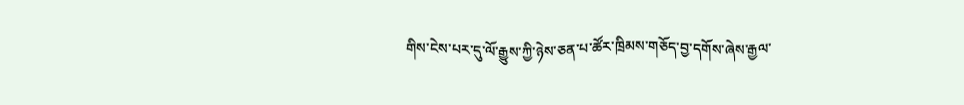གིས་ངེས་པར་དུ་ལོ་རྒྱུས་ཀྱི་ཉེས་ཅན་པ་ཚོར་ཁྲིམས་གཅོད་བྱ་དགོས་ཞེས་རྒྱལ་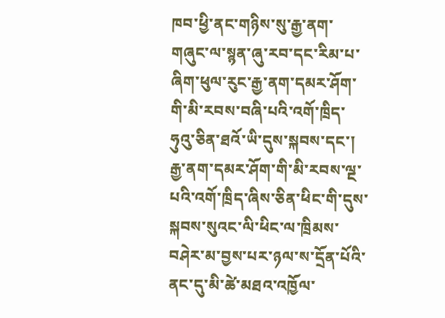ཁབ་ཕྱི་ནང་གཉིས་སུ་རྒྱ་ནག་གཞུང་ལ་སྙན་ཞུ་རབ་དང་རིམ་པ་ཞིག་ཕུལ་རུང་རྒྱ་ནག་དམར་ཤོག་གི་མི་རབས་བཞི་པའི་འགོ་ཁྲིད་ཧུའུ་ཅིན་ཐའོ་ཡི་དུས་སྐབས་དང་། རྒྱ་ནག་དམར་ཤོག་གི་མི་རབས་ལྔ་པའི་འགོ་ཁྲིད་ཞིས་ཅིན་ཕིང་གི་དུས་སྐབས་སུའང་ལི་ཕིང་ལ་ཁྲིམས་བཤེར་མ་བྱས་པར་ཉལ་ས་དྲོན་པོའི་ནང་དུ་མི་ཚེ་མཐའ་འཁྱོལ་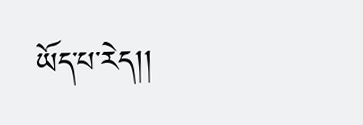ཡོད་པ་རེད།།